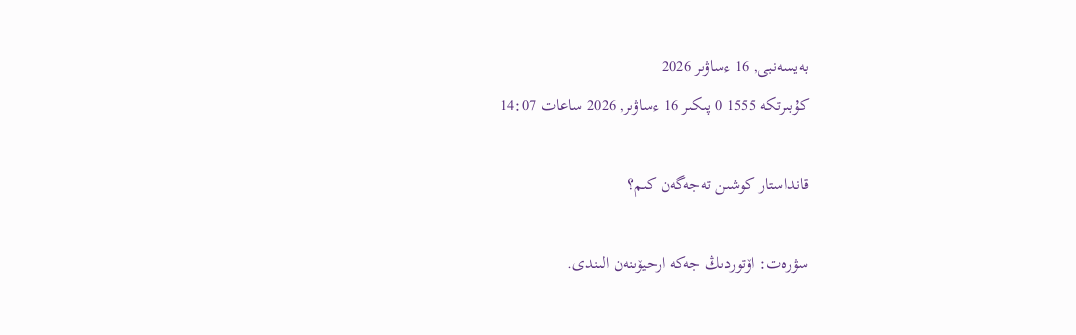بەيسەنبى, 16 ءساۋىر 2026
كۇبىرتكە 1555 0 پىكىر 16 ءساۋىر, 2026 ساعات 14:07

قانداستار كوشىن تەجەگەن كىم؟

سۋرەت: اۆتوردىڭ جەكە ارحيۆىنەن الىندى.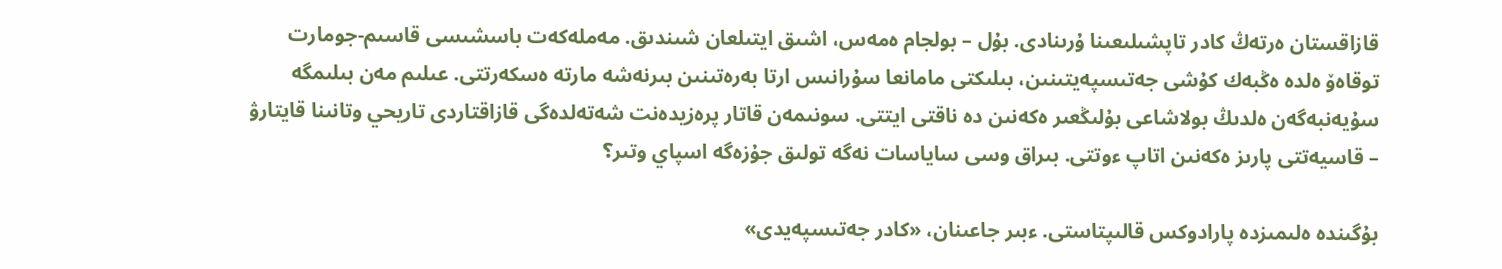قازاقستان ەرتەڭ كادر تاپشىلىعىنا ۇرىنادى. بۇل – بولجام ەمەس، اشىق ايتىلعان شىندىق. مەملەكەت باسشىسى قاسىم-جومارت توقاەۆ ەلدە ەڭبەك كۇشى جەتىسپەيتىنىن، بىلىكتى مامانعا سۇرانىس ارتا بەرەتىنىن بىرنەشە مارتە ەسكەرتتى. عىلىم مەن بىلىمگە سۇيەنبەگەن ەلدىڭ بولاشاعى بۇلىڭعىر ەكەنىن دە ناقتى ايتتى. سونىمەن قاتار پرەزيدەنت شەتەلدەگى قازاقتاردى تاريحي وتانىنا قايتارۋ – قاسيەتتى پارىز ەكەنىن اتاپ ءوتتى. بىراق وسى ساياسات نەگە تولىق جۇزەگە اسپاي وتىر؟

بۇگىندە ەلىمىزدە پارادوكس قالىپتاستى. ءبىر جاعىنان، «كادر جەتىسپەيدى»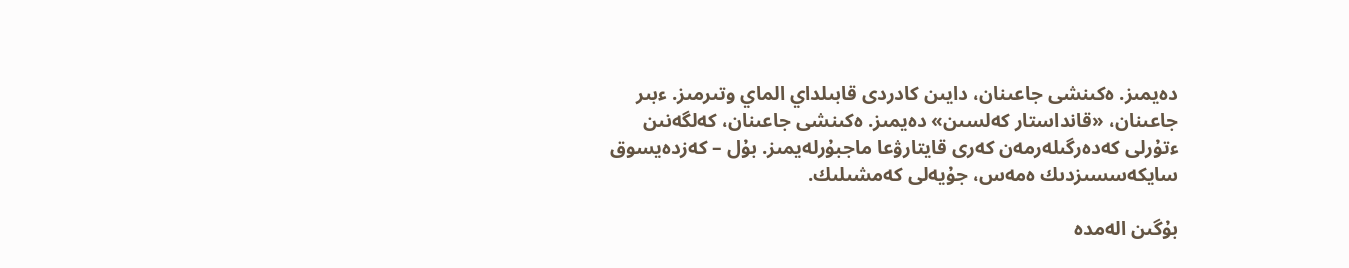دەيمىز. ەكىنشى جاعىنان، دايىن كادردى قابىلداي الماي وتىرمىز. ءبىر جاعىنان، «قانداستار كەلسىن» دەيمىز. ەكىنشى جاعىنان، كەلگەنىن ءتۇرلى كەدەرگىلەرمەن كەرى قايتارۋعا ماجبۇرلەيمىز. بۇل – كەزدەيسوق سايكەسسىزدىك ەمەس، جۇيەلى كەمشىلىك.

بۇگىن الەمدە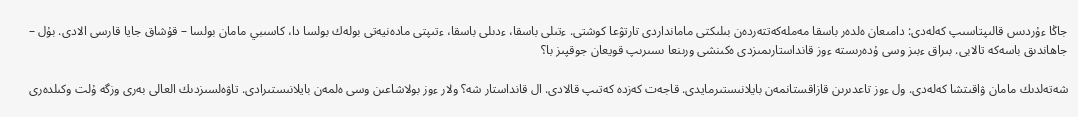جاڭا ءۇردىس قالىپتاسىپ كەلەدى: دامىعان ەلدەر باسقا مەملەكەتتەردەن بىلىكتى مامانداردى تارتۋعا كوشتى. ءتىلى باسقا، ءدىلى باسقا، ءتىپتى مادەنيەتى بولەك بولسا دا، كاسىبي مامان بولسا – قۇشاق جايا قارسى الادى. بۇل – جاھاندىق باسەكە تالابى. بىراق ءبىز وسى ۇدەرىستە ءوز قانداستارىمىزدى ەكىنشى ورىنعا ىسىرىپ قويعان جوقپىز با؟

شەتەلدىك مامان ۋاقىتشا كەلەدى. ول ءوز تاعدىرىن قازاقستانمەن بايلانىستىرمايدى. قاجەت كەزدە كەتىپ قالادى. ال قانداستار شە؟ ولار ءوز بولاشاعىن وسى ەلمەن بايلانىستىرادى. تاۋەلسىزدىك العالى بەرى وزگە ۇلت وكىلدەرى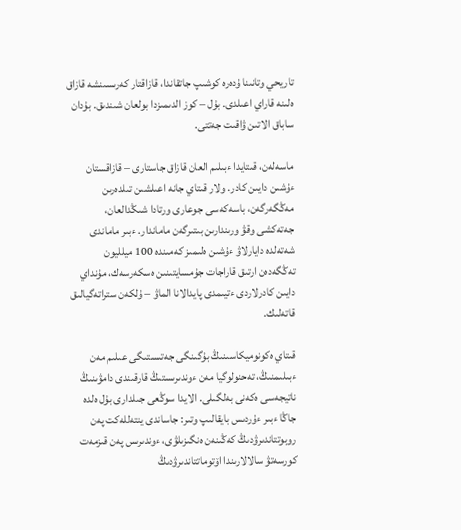تاريحي وتانىنا ۇدەرە كوشىپ جاتقاندا، قازاقتار كەرىسىنشە قازاق ەلىنە قاراي اعىلدى. بۇل – كوز الدىمىزدا بولعان شىندىق. بۇدان ساباق الاتىن ۋاقىت جەتتى.

ماسەلەن، قىتايدا ءبىلىم العان قازاق جاستارى – قازاقستان ءۇشىن دايىن كادر. ولار قىتاي جانە اعىلشىن تىلدەرىن مەڭگەرگەن، باسەكەسى جوعارى ورتادا شىڭدالعان، جەتەكشى وقۋ ورىندارىن بىتىرگەن ماماندار. ءبىر ماماندى شەتەلدە دايارلاۋ ءۇشىن ەلىمىز كەمىندە 100 ميلليون تەڭگەدەن ارتىق قاراجات جۇمسايتىنىن ەسكەرسەك، مۇنداي دايىن كادرلاردى ءتيىمدى پايدالانا الماۋ – ۇلكەن ستراتەگيالىق قاتەلىك.

قىتاي ەكونوميكاسىنىڭ بۇگىنگى جەتىستىگى عىلىم مەن ءبىلىمنىڭ، تەحنولوگيا مەن ءوندىرىستىڭ قارقىندى دامۋىنىڭ ناتيجەسى ەكەنى بەلگىلى. الايدا سوڭعى جىلدارى بۇل ەلدە جاڭا ءبىر ءۇردىس بايقالىپ وتىر: جاساندى ينتەللەكت پەن روبوتتاندىرۋدىڭ كەڭىنەن ەنگىزىلۋى، ءوندىرىس پەن قىزمەت كورسەتۋ سالالارىندا اۆتوماتتاندىرۋدىڭ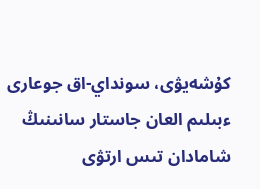كۇشەيۋى، سونداي-اق جوعارى ءبىلىم العان جاستار سانىنىڭ شامادان تىس ارتۋى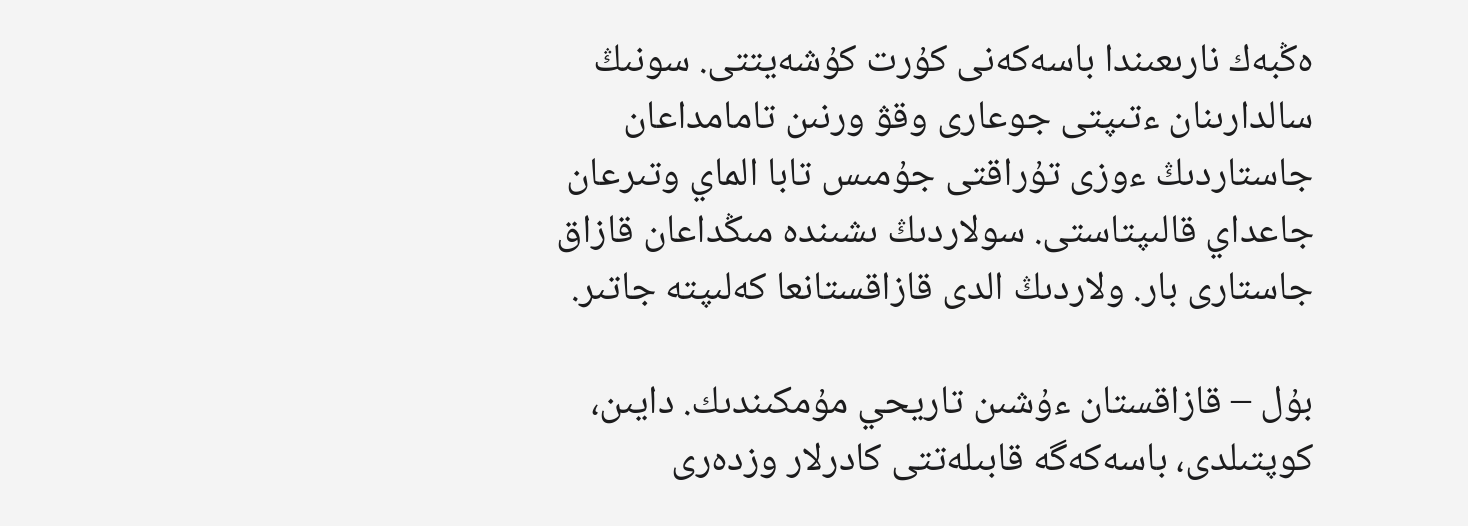ەڭبەك نارىعىندا باسەكەنى كۇرت كۇشەيتتى. سونىڭ سالدارىنان ءتىپتى جوعارى وقۋ ورنىن تامامداعان جاستاردىڭ ءوزى تۇراقتى جۇمىس تابا الماي وتىرعان جاعداي قالىپتاستى. سولاردىڭ ىشىندە مىڭداعان قازاق جاستارى بار. ولاردىڭ الدى قازاقستانعا كەلىپتە جاتىر.

بۇل – قازاقستان ءۇشىن تاريحي مۇمكىندىك. دايىن، كوپتىلدى، باسەكەگە قابىلەتتى كادرلار وزدەرى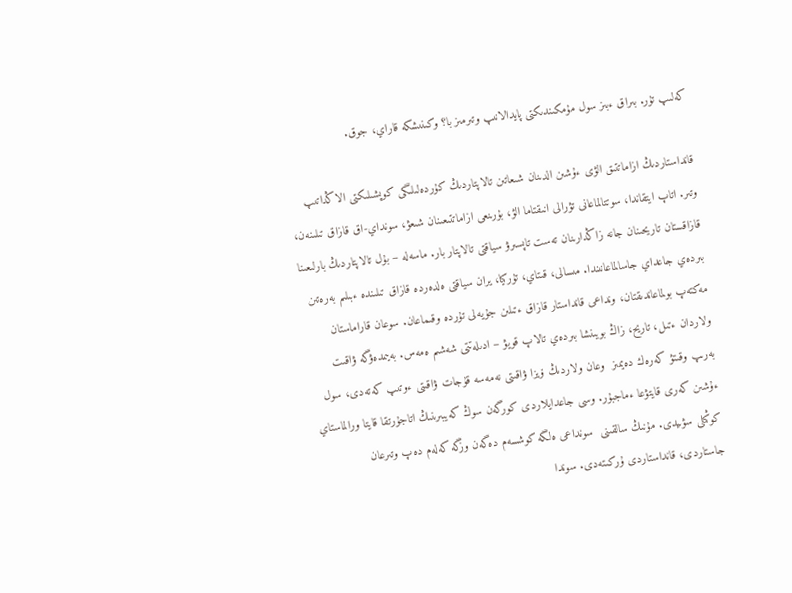كەلىپ تۇر. بىراق ءبىز سول مۇمكىندىكتى پايدالانىپ وتىرمىز با؟ وكىنىشكە قاراي، جوق.

قانداستاردىڭ ازاماتتىق الۋى ءۇشىن الدىنان شىعاتىن تالاپتاردىڭ كۇردەلىلىگى كوپشىلىكتى الاڭداتىپ وتىر. اتاپ ايتقاندا، سوتتالماعانى تۋرالى انىقتاما الۋ، بۇرىنعى ازاماتتىعىنان شىعۋ، سونداي-اق قازاق تىلىنەن، قازاقستان تاريحىنان جانە زاڭدارىنان تەست تاپسىرۋ سياقتى تالاپتار بار. ماسەلە – بۇل تالاپتاردىڭ بارلىعىنا بىردەي جاعداي جاسالماعانىندا. مىسالى، قىتاي، تۇركيا، يران سياقتى ەلدەردە قازاق تىلىندە ءبىلىم بەرەتىن مەكتەپ بولماعاندىقتان، ونداعى قانداستار قازاق ءتىلىن جۇيەلى تۇردە وقىماعان. سوعان قاراماستان ولاردان ءتىل، تاريح، زاڭ بويىنشا بىردەي تالاپ قويۋ – ادىلەتتى شەشىم ەمەس. بەيىمدەۋگە ۋاقىت بەرىپ وقىتۋ كەرەك دەيمىز  وعان ولاردىڭ ۆيزا ۋاقىتى نەمەسە قۇجات ۋاقىتى ءوتىپ كەتەدى، سول ءۇشىن كەرى قايتۋعا ءماجبۇر. وسى جاعدايلاردى كورگەن سوڭ كەيبىرىنىڭ اتاجۇرتقا قايتا ورالماستاي كوڭىلى سۋىيدى. مۇنىڭ سالقىنى  سونداعى ەلگە كوشسەم دەگەن وزگە كەلەم دەپ وتىرعان جاستاردى، قانداستاردى ۇركىتەدى. سوندا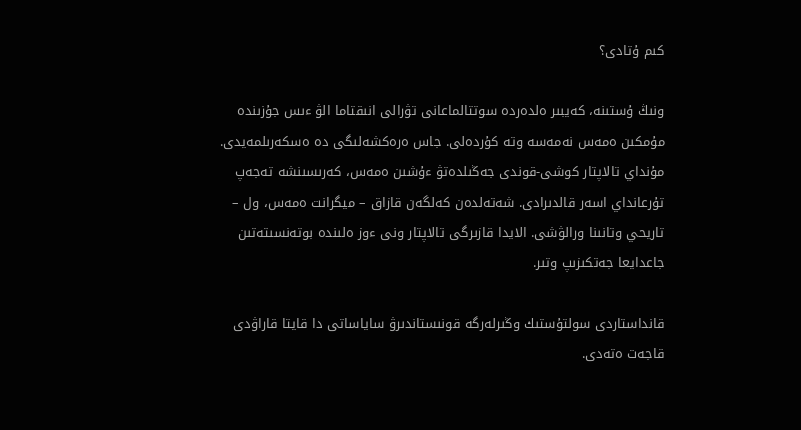كىم ۇتادى؟

ونىڭ ۇستىنە، كەيبىر ەلدەردە سوتتالماعانى تۋرالى انىقتاما الۋ ءىس جۇزىندە مۇمكىن ەمەس نەمەسە وتە كۇردەلى. جاس ەرەكشەلىگى دە ەسكەرىلمەيدى. مۇنداي تالاپتار كوشى-قوندى جەڭىلدەتۋ ءۇشىن ەمەس، كەرىسىنشە تەجەپ تۇرعانداي اسەر قالدىرادى. شەتەلدەن كەلگەن قازاق – ميگرانت ەمەس، ول – تاريحي وتانىنا ورالۋشى. الايدا قازىرگى تالاپتار ونى ءوز ەلىندە بوتەنسىتەتىن جاعدايعا جەتكىزىپ وتىر.

قانداستاردى سولتۇستىك وڭىرلەرگە قونىستاندىرۋ ساياساتى دا قايتا قاراۋدى قاجەت ەتەدى.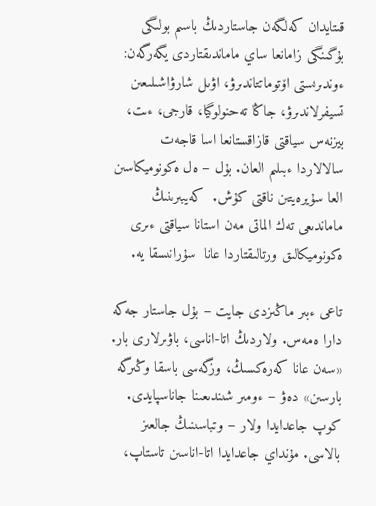قىتايدان كەلگەن جاستاردىڭ باسىم بولىگى بۇگىنگى زامانعا ساي ماماندىقتاردى يگەرگەن: ءوندىرىستى اۆتوماتتاندىرۋ، اۋىل شارۋاشىلىعىن تسيفرلاندىرۋ، جاڭا تەحنولوگيا، قارجى، ءىت، بيزنەس سياقتى قازاقستانعا اسا قاجەت سالالاردا ءبىلىم العان. بۇل – ەل ەكونوميكاسىن العا سۇيرەيتىن ناقتى كۇش.  كەيبىرىنىڭ ماماندىعى تەك الماتى مەن استانا سياقتى ءىرى ەكونوميكالىق ورتالىقتاردا عانا  سۇرانىسقا يە.

تاعى ءبىر ماڭىزدى جايت – بۇل جاستار جەكە دارا ەمەس. ولاردىڭ اتا-اناسى، باۋىرلارى بار. «سەن عانا كەرەكسىڭ، وزگەسى باسقا وڭىرگە بارسىن» دەۋ – ءومىر شىندىعىنا جاناسپايدى. كوپ جاعدايدا ولار – وتباسىنىڭ جالعىز بالاسى. مۇنداي جاعدايدا اتا-اناسىن تاستاپ،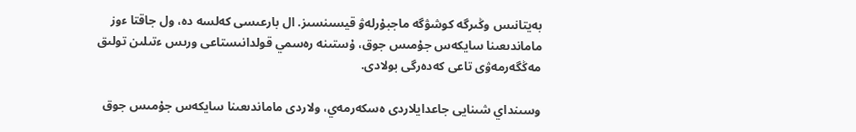بەيتانىس وڭىرگە كوشۋگە ماجبۇرلەۋ قيسىنسىز. ال بارعىسى كەلسە دە، ول جاقتا ءوز ماماندىعىنا سايكەس جۇمىس جوق، ۇستىنە رەسمي قولدانىستاعى ورىس ءتىلىن تولىق مەڭگەرمەۋى تاعى كەدەرگى بولادى.

وسىنداي شىنايى جاعدايلاردى ەسكەرمەي، ولاردى ماماندىعىنا سايكەس جۇمىس جوق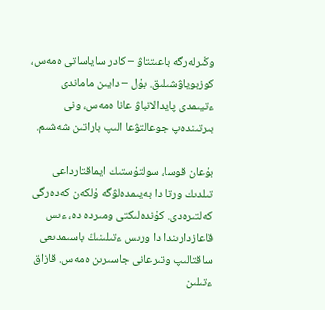وڭىرلەرگە باعىتتاۋ – كادر ساياساتى ەمەس، كوزبوياۋشىلىق. بۇل – دايىن ماماندى ءتيىمدى پايدالانباۋ عانا ەمەس، ونى بىرتىندەپ جوعالتۋعا الىپ باراتىن شەشىم.

بۇعان قوسا، سولتۇستىك ايماقتارداعى تىلدىك ورتا دا بەيىمدەلۋگە ۇلكەن كەدەرگى كەلتىرەدى. كۇندەلىكتى ومىردە دە، ءىس قاعازدارىندا دا ورىس ءتىلىنىڭ باسىمدىعى ساقتالىپ وتىرعانى جاسىرىن ەمەس. قازاق ءتىلىن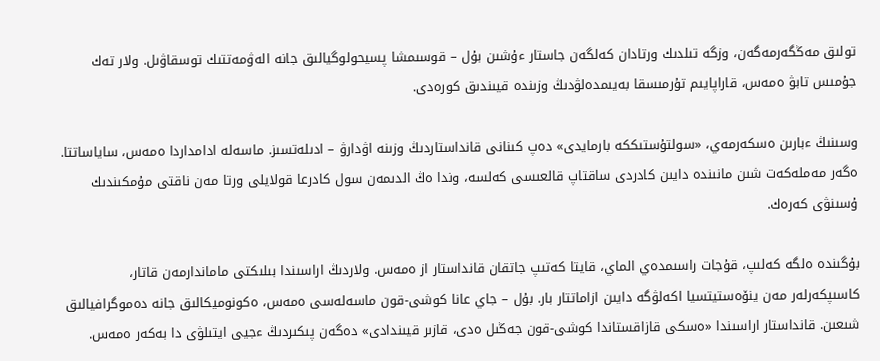تولىق مەڭگەرمەگەن، وزگە تىلدىك ورتادان كەلگەن جاستار ءۇشىن بۇل – قوسىمشا پسيحولوگيالىق جانە الەۋمەتتىك توسقاۋىل. ولار تەك جۇمىس تابۋ ەمەس، قاراپايىم تۇرمىسقا بەيىمدەلۋدىڭ وزىندە قيىندىق كورەدى.

وسىنىڭ ءبارىن ەسكەرمەي، «سولتۇستىككە بارمايدى» دەپ كىنانى قانداستاردىڭ وزىنە اۋدارۋ – ادىلەتسىز. ماسەلە ادامداردا ەمەس، ساياساتتا. ەگەر مەملەكەت شىن مانىندە دايىن كادردى ساقتاپ قالعىسى كەلسە، وندا ەڭ الدىمەن سول كادرعا قولايلى ورتا مەن ناقتى مۇمكىندىك ۇسىنۋى كەرەك.

بۇگىندە ەلگە كەلىپ، قۇجات راسىمدەي الماي، قايتا كەتىپ جاتقان قانداستار از ەمەس. ولاردىڭ اراسىندا بىلىكتى ماماندارمەن قاتار، كاسىپكەرلەر مەن ينۆەستيتسيا اكەلۋگە دايىن ازاماتتار بار. بۇل – جاي عانا كوشى-قون ماسەلەسى ەمەس، ەكونوميكالىق جانە دەموگرافيالىق شىعىن. قانداستار اراسىندا «ەسكى قازاقستاندا كوشى-قون جەڭىل ەدى، قازىر قيىندادى» دەگەن پىكىردىڭ ءجيى ايتىلۋى دا بەكەر ەمەس.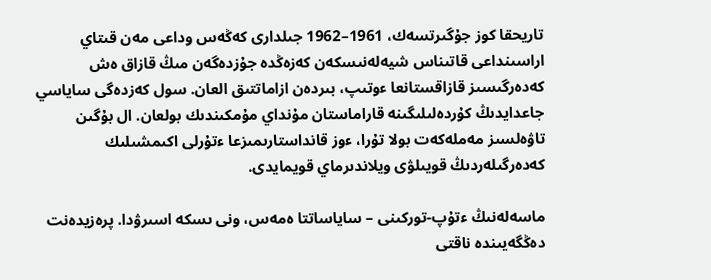تاريحقا كوز جۇگىرتسەك، 1961–1962 جىلدارى كەڭەس وداعى مەن قىتاي اراسىنداعى قاتىناس شيەلەنىسكەن كەزەڭدە جۇزدەگەن مىڭ قازاق ەش كەدەرگىسىز قازاقستانعا ءوتىپ، بىردەن ازاماتتىق العان. سول كەزدەگى ساياسي جاعدايدىڭ كۇردەلىلىگىنە قاراماستان مۇنداي مۇمكىندىك بولعان. ال بۇگىن تاۋەلسىز مەملەكەت بولا تۇرا، ءوز قانداستارىمىزعا ءتۇرلى اكىمشىلىك كەدەرگىلەردىڭ قويىلۋى ويلاندىرماي قويمايدى.

ماسەلەنىڭ ءتۇپ-توركىنى – ساياساتتا ەمەس، ونى ىسكە اسىرۋدا. پرەزيدەنت دەڭگەيىندە ناقتى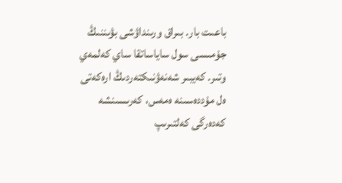باعىت بار. بىراق ورىنداۋشى بۋىننىڭ جۇمىسى سول ساياساتقا ساي كەلمەي وتىر. كەيبىر شەنەۋنىكتەردىڭ ارەكەتى ەل مۇددەسىنە ەمەس، كەرىسىنشە كەدەرگى كەلتىرىپ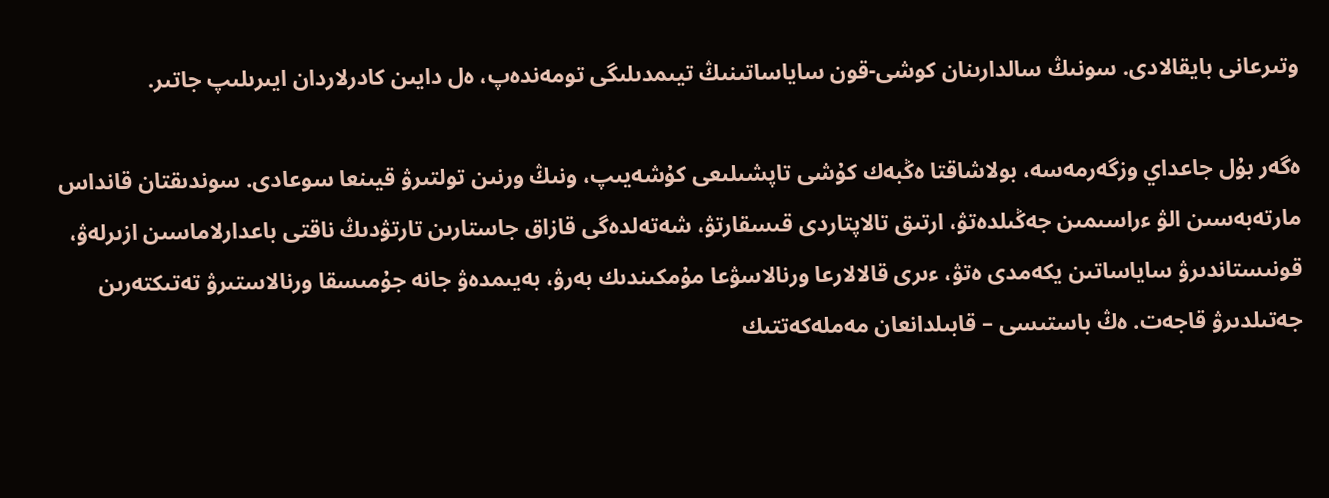وتىرعانى بايقالادى. سونىڭ سالدارىنان كوشى-قون ساياساتىنىڭ تيىمدىلىگى تومەندەپ، ەل دايىن كادرلاردان ايىرىلىپ جاتىر.

ەگەر بۇل جاعداي وزگەرمەسە، بولاشاقتا ەڭبەك كۇشى تاپشىلىعى كۇشەيىپ، ونىڭ ورنىن تولتىرۋ قيىنعا سوعادى. سوندىقتان قانداس مارتەبەسىن الۋ ءراسىمىن جەڭىلدەتۋ، ارتىق تالاپتاردى قىسقارتۋ، شەتەلدەگى قازاق جاستارىن تارتۋدىڭ ناقتى باعدارلاماسىن ازىرلەۋ، قونىستاندىرۋ ساياساتىن يكەمدى ەتۋ، ءىرى قالالارعا ورنالاسۋعا مۇمكىندىك بەرۋ، بەيىمدەۋ جانە جۇمىسقا ورنالاستىرۋ تەتىكتەرىن جەتىلدىرۋ قاجەت. ەڭ باستىسى – قابىلدانعان مەملەكەتتىك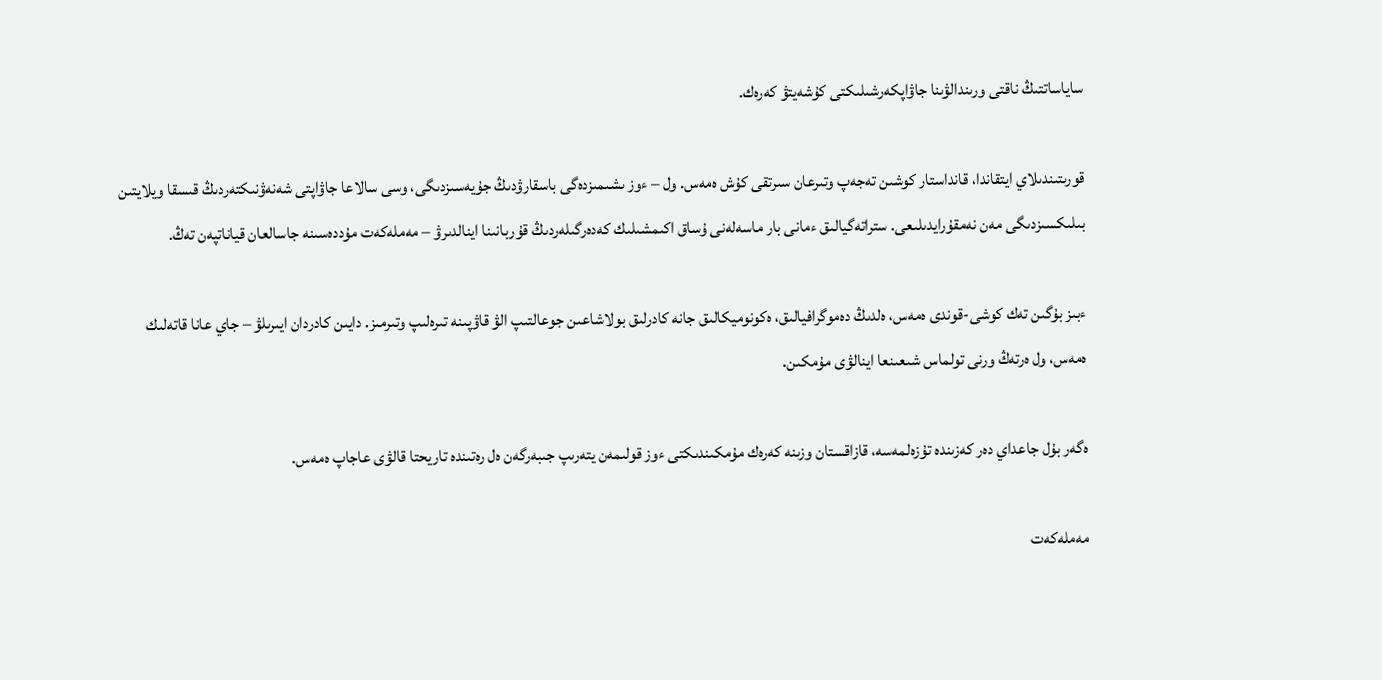ساياساتتىڭ ناقتى ورىندالۋىنا جاۋاپكەرشىلىكتى كۇشەيتۋ كەرەك.

قورىتىندىلاي ايتقاندا، قانداستار كوشىن تەجەپ وتىرعان سىرتقى كۇش ەمەس. ول – ءوز ىشىمىزدەگى باسقارۋدىڭ جۇيەسىزدىگى، وسى سالاعا جاۋاپتى شەنەۋنىكتەردىڭ قىسقا ويلايتىن بىلىكسىزدىگى مەن نەمقۇرايدىلىعى. ستراتەگيالىق ءمانى بار ماسەلەنى ۇساق اكىمشىلىك كەدەرگىلەردىڭ قۇربانىنا اينالدىرۋ – مەملەكەت مۇددەسىنە جاسالعان قياناتپەن تەڭ.

ءبىز بۇگىن تەك كوشى-قوندى ەمەس، ەلدىڭ دەموگرافيالىق، ەكونوميكالىق جانە كادرلىق بولاشاعىن جوعالتىپ الۋ قاۋپىنە تىرەلىپ وتىرمىز. دايىن كادردان ايىرىلۋ – جاي عانا قاتەلىك ەمەس، ول ەرتەڭ ورنى تولماس شىعىنعا اينالۋى مۇمكىن.

ەگەر بۇل جاعداي دەر كەزىندە تۇزەلمەسە، قازاقستان وزىنە كەرەك مۇمكىندىكتى ءوز قولىمەن يتەرىپ جىبەرگەن ەل رەتىندە تاريحتا قالۋى عاجاپ ەمەس.

مەملەكەت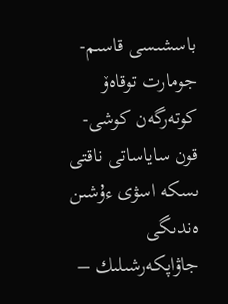باسشىسى قاسىم-جومارت توقاەۆ كوتەرگەن كوشى-قون ساياساتى ناقتى ىسكە اسۋى ءۇشىن ەندىگى جاۋاپكەرشىلىك –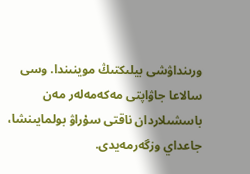ورىنداۋشى بيلىكتىڭ موينىندا. وسى سالاعا جاۋاپتى مەكەمەلەر مەن باسشىلاردان ناقتى سۇراۋ بولمايىنشا، جاعداي وزگەرمەيدى.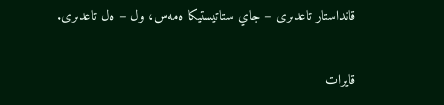قانداستار تاعدىرى – جاي ستاتيستيكا ەمەس، ول – ەل تاعدىرى.

قايرات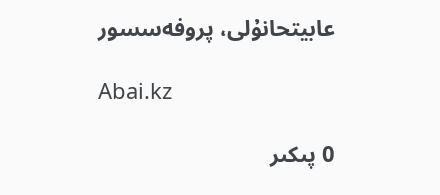عابيتحانۇلى، پروفەسسور

Abai.kz

0 پىكىر